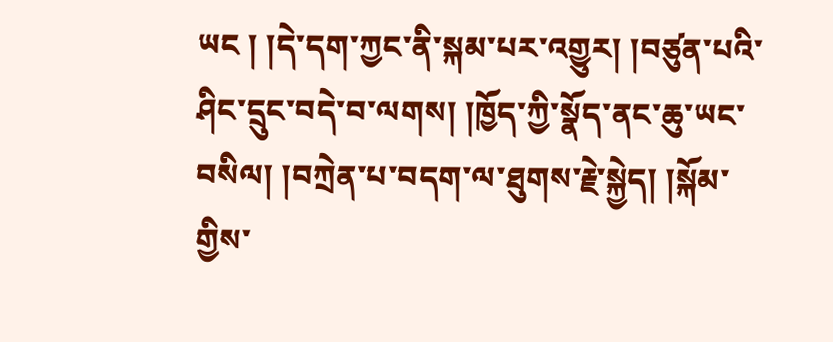ཡང ། །དེ་དག་ཀྱང་ནི་སྐམ་པར་འགྱུར། །བཙུན་པའི་ཤིང་དྲུང་བདེ་བ་ལགས། །ཁྱོད་ཀྱི་སྣོད་ནང་ཆུ་ཡང་བསིལ། །བཀྲེན་པ་བདག་ལ་ཐུགས་རྗེ་སྐྱེད། །སྐོམ་གྱིས་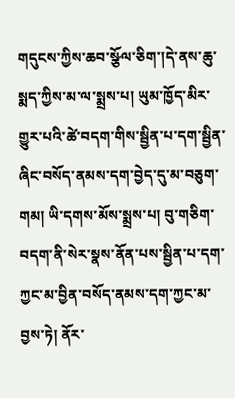གདུངས་ཀྱིས་ཆབ་སྩོལ་ཅིག་།དེ་ནས་ཆུ་སྨད་ཀྱིས་མ་ལ་སྨྲས་པ། ཡུམ་ཁྱོད་མིར་གྱུར་པའི་ཚེ་བདག་གིས་སྦྱིན་པ་དག་སྦྱིན་ཞིང་བསོད་ནམས་དག་བྱེད་དུ་མ་བཅུག་གམ། ཡི་དགས་མོས་སྨྲས་པ། བུ་གཅིག་བདག་ནི་སེར་སྣས་ནོན་པས་སྦྱིན་པ་དག་ཀྱང་མ་བྱིན་བསོད་ནམས་དག་ཀྱང་མ་བྱས་ཏེ། ནོར་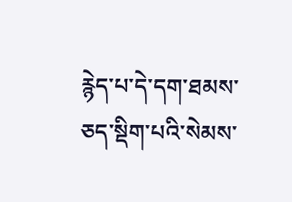རྙེད་པ་དེ་དག་ཐམས་ཅད་སྡིག་པའི་སེམས་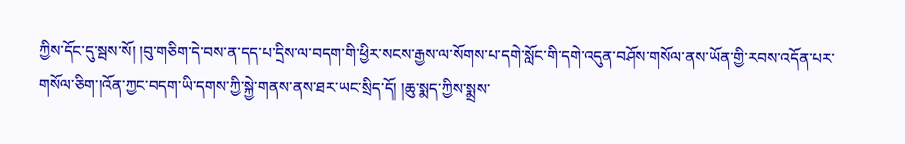ཀྱིས་དོང་དུ་སྦས་སོ། །བུ་གཅིག་དེ་བས་ན་དད་པ་དྲིས་ལ་བདག་གི་ཕྱིར་སངས་རྒྱས་ལ་སོགས་པ་དགེ་སློང་གི་དགེ་འདུན་བཤོས་གསོལ་ནས་ཡོན་གྱི་རབས་འདོན་པར་གསོལ་ཅིག་།འོན་ཀྱང་བདག་ཡི་དགས་ཀྱི་སྐྱེ་གནས་ནས་ཐར་ཡང་སྲིད་དོ། །ཆུ་སྨད་ཀྱིས་སྨྲས་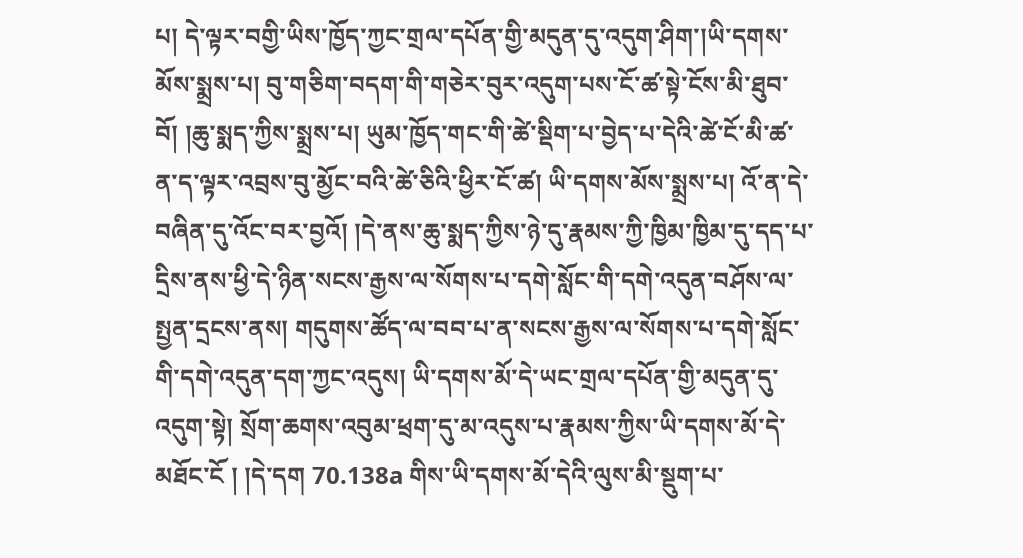པ། དེ་ལྟར་བགྱི་ཡིས་ཁྱོད་ཀྱང་གྲལ་དཔོན་གྱི་མདུན་དུ་འདུག་ཤིག་།ཡི་དགས་མོས་སྨྲས་པ། བུ་གཅིག་བདག་གི་གཅེར་བུར་འདུག་པས་ངོ་ཚ་སྟེ་ངོས་མི་ཐུབ་བོ། །ཆུ་སྨད་ཀྱིས་སྨྲས་པ། ཡུམ་ཁྱོད་གང་གི་ཚེ་སྡིག་པ་བྱེད་པ་དེའི་ཚེ་ངོ་མི་ཚ་ན་ད་ལྟར་འབྲས་བུ་མྱོང་བའི་ཚེ་ཅིའི་ཕྱིར་ངོ་ཚ། ཡི་དགས་མོས་སྨྲས་པ། འོ་ན་དེ་བཞིན་དུ་འོང་བར་བྱའོ། །དེ་ནས་ཆུ་སྨད་ཀྱིས་ཉེ་དུ་རྣམས་ཀྱི་ཁྱིམ་ཁྱིམ་དུ་དད་པ་དྲིས་ནས་ཕྱི་དེ་ཉིན་སངས་རྒྱས་ལ་སོགས་པ་དགེ་སློང་གི་དགེ་འདུན་བཤོས་ལ་སྤྱན་དྲངས་ནས། གདུགས་ཚོད་ལ་བབ་པ་ན་སངས་རྒྱས་ལ་སོགས་པ་དགེ་སློང་གི་དགེ་འདུན་དག་ཀྱང་འདུས། ཡི་དགས་མོ་དེ་ཡང་གྲལ་དཔོན་གྱི་མདུན་དུ་འདུག་སྟེ། སྲོག་ཆགས་འབུམ་ཕྲག་དུ་མ་འདུས་པ་རྣམས་ཀྱིས་ཡི་དགས་མོ་དེ་མཐོང་ངོ ། །དེ་དག 70.138a གིས་ཡི་དགས་མོ་དེའི་ལུས་མི་སྡུག་པ་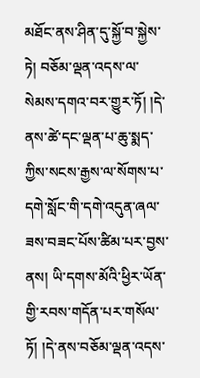མཐོང་ནས་ཤིན་དུ་སྐྱོ་བ་སྐྱེས་ཏེ། བཅོམ་ལྡན་འདས་ལ་སེམས་དགའ་བར་གྱུར་ཏོ། །དེ་ནས་ཚེ་དང་ལྡན་པ་ཆུ་སྨད་ཀྱིས་སངས་རྒྱས་ལ་སོགས་པ་དགེ་སློང་གི་དགེ་འདུན་ཞལ་ཟས་བཟང་པོས་ཚིམ་པར་བྱས་ནས། ཡི་དགས་མོའི་ཕྱིར་ཡོན་གྱི་རབས་གདོན་པར་གསོལ་ཏོ། །དེ་ནས་བཅོམ་ལྡན་འདས་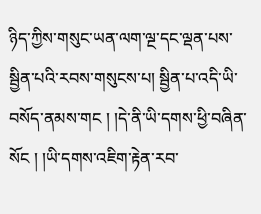ཉིད་ཀྱིས་གསུང་ཡན་ལག་ལྔ་དང་ལྡན་པས་སྦྱིན་པའི་རབས་གསུངས་པ། སྦྱིན་པ་འདི་ཡི་བསོད་ནམས་གང ། །དེ་ནི་ཡི་དགས་ཕྱི་བཞིན་སོང ། །ཡི་དགས་འཇིག་རྟེན་རབ་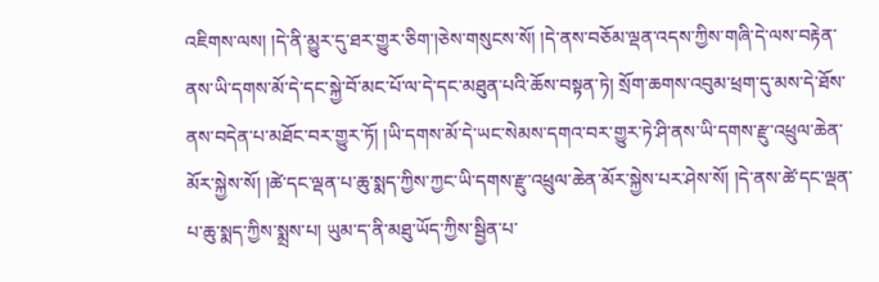འཇིགས་ལས། །དེ་ནི་མྱུར་དུ་ཐར་གྱུར་ཅིག་།ཅེས་གསུངས་སོ། །དེ་ནས་བཅོམ་ལྡན་འདས་ཀྱིས་གཞི་དེ་ལས་བརྟེན་ནས་ཡི་དགས་མོ་དེ་དང་སྐྱེ་བོ་མང་པོ་ལ་དེ་དང་མཐུན་པའི་ཆོས་བསྟན་ཏེ། སྲོག་ཆགས་འབུམ་ཕྲག་དུ་མས་དེ་ཐོས་ནས་བདེན་པ་མཐོང་བར་གྱུར་ཏོ། །ཡི་དགས་མོ་དེ་ཡང་སེམས་དགའ་བར་གྱུར་ཏེ་ཤི་ནས་ཡི་དགས་རྫུ་འཕྲུལ་ཆེན་མོར་སྐྱེས་སོ། །ཚེ་དང་ལྡན་པ་ཆུ་སྨད་ཀྱིས་ཀྱང་ཡི་དགས་རྫུ་འཕྲུལ་ཆེན་མོར་སྐྱེས་པར་ཤེས་སོ། །དེ་ནས་ཚེ་དང་ལྡན་པ་ཆུ་སྨད་ཀྱིས་སྨྲས་པ། ཡུམ་ད་ནི་མཐུ་ཡོད་ཀྱིས་སྦྱིན་པ་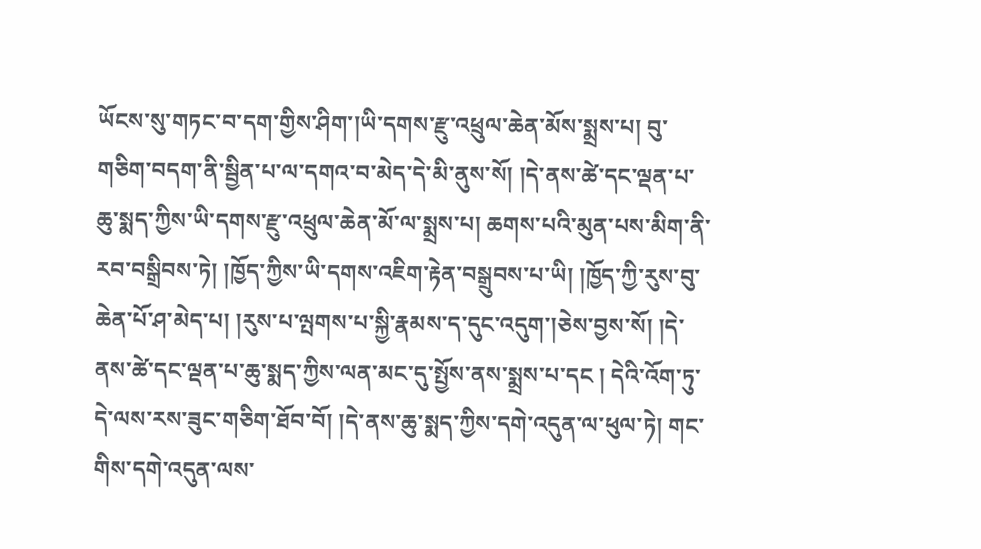ཡོངས་སུ་གཏང་བ་དག་གྱིས་ཤིག་།ཡི་དགས་རྫུ་འཕྲུལ་ཆེན་མོས་སྨྲས་པ། བུ་གཅིག་བདག་ནི་སྦྱིན་པ་ལ་དགའ་བ་མེད་དེ་མི་ནུས་སོ། །དེ་ནས་ཚེ་དང་ལྡན་པ་ཆུ་སྨད་ཀྱིས་ཡི་དགས་རྫུ་འཕྲུལ་ཆེན་མོ་ལ་སྨྲས་པ། ཆགས་པའི་མུན་པས་མིག་ནི་རབ་བསྒྲིབས་ཏེ། །ཁྱོད་ཀྱིས་ཡི་དགས་འཇིག་རྟེན་བསྒྲུབས་པ་ཡི། །ཁྱོད་ཀྱི་རུས་བུ་ཆེན་པོ་ཤ་མེད་པ། །རུས་པ་ལྤགས་པ་སྐྱི་རྣམས་ད་དུང་འདུག་།ཅེས་བྱས་སོ། །དེ་ནས་ཚེ་དང་ལྡན་པ་ཆུ་སྨད་ཀྱིས་ལན་མང་དུ་སྤྱོས་ནས་སྨྲས་པ་དང ། དེའི་འོག་ཏུ་དེ་ལས་རས་ཟུང་གཅིག་ཐོབ་བོ། །དེ་ནས་ཆུ་སྨད་ཀྱིས་དགེ་འདུན་ལ་ཕུལ་ཏེ། གང་གིས་དགེ་འདུན་ལས་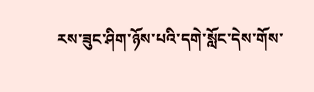རས་ཟུང་ཤིག་ཉོས་པའི་དགེ་སློང་དེས་གོས་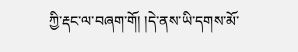ཀྱི་རྡང་ལ་བཞག་གོ། །དེ་ནས་ཡི་དགས་མོ་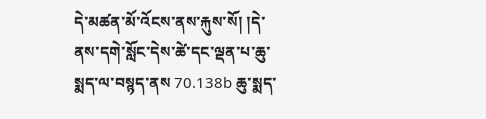དེ་མཚན་མོ་འོངས་ནས་རྐུས་སོ། །དེ་ནས་དགེ་སློང་དེས་ཚེ་དང་ལྡན་པ་ཆུ་སྨད་ལ་བསྙད་ནས 70.138b ཆུ་སྨད་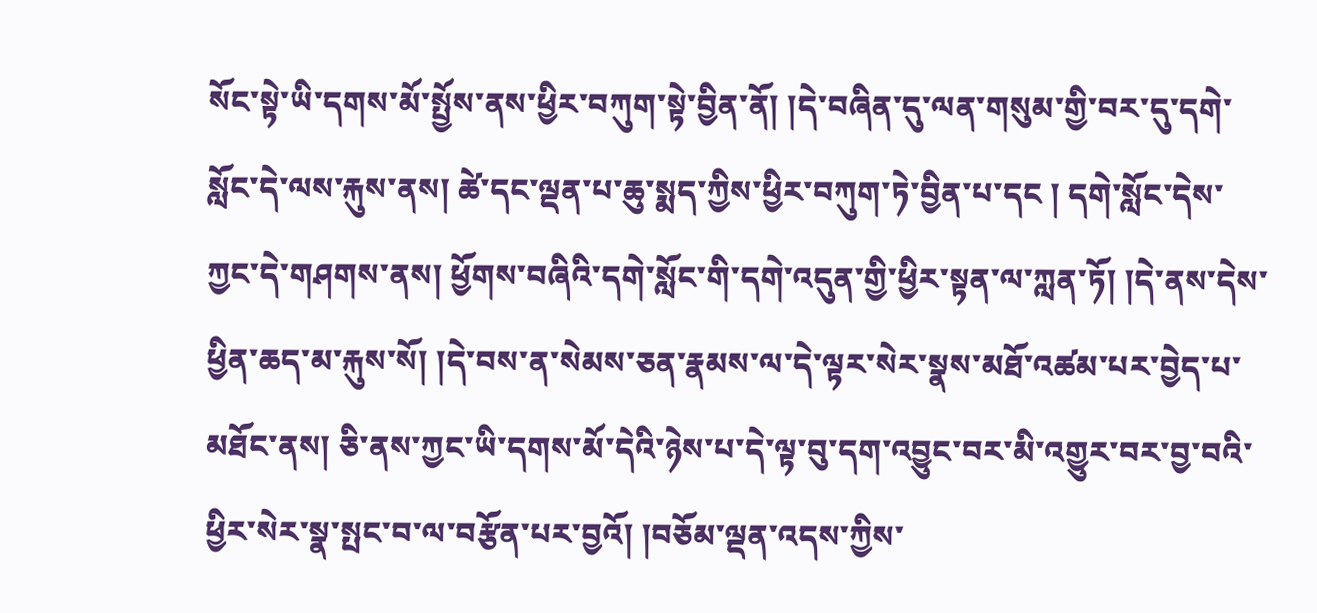སོང་སྟེ་ཡི་དགས་མོ་སྤྱོས་ནས་ཕྱིར་བཀུག་སྟེ་བྱིན་ནོ། །དེ་བཞིན་དུ་ལན་གསུམ་གྱི་བར་དུ་དགེ་སློང་དེ་ལས་རྐུས་ནས། ཚེ་དང་ལྡན་པ་ཆུ་སྨད་ཀྱིས་ཕྱིར་བཀུག་ཏེ་བྱིན་པ་དང ། དགེ་སློང་དེས་ཀྱང་དེ་གཤགས་ནས། ཕྱོགས་བཞིའི་དགེ་སློང་གི་དགེ་འདུན་གྱི་ཕྱིར་སྟན་ལ་ཀླན་ཏོ། །དེ་ནས་དེས་ཕྱིན་ཆད་མ་རྐུས་སོ། །དེ་བས་ན་སེམས་ཅན་རྣམས་ལ་དེ་ལྟར་སེར་སྣས་མཐོ་འཚམ་པར་བྱེད་པ་མཐོང་ནས། ཅི་ནས་ཀྱང་ཡི་དགས་མོ་དེའི་ཉེས་པ་དེ་ལྟ་བུ་དག་འབྱུང་བར་མི་འགྱུར་བར་བྱ་བའི་ཕྱིར་སེར་སྣ་སྤང་བ་ལ་བརྩོན་པར་བྱའོ། །བཅོམ་ལྡན་འདས་ཀྱིས་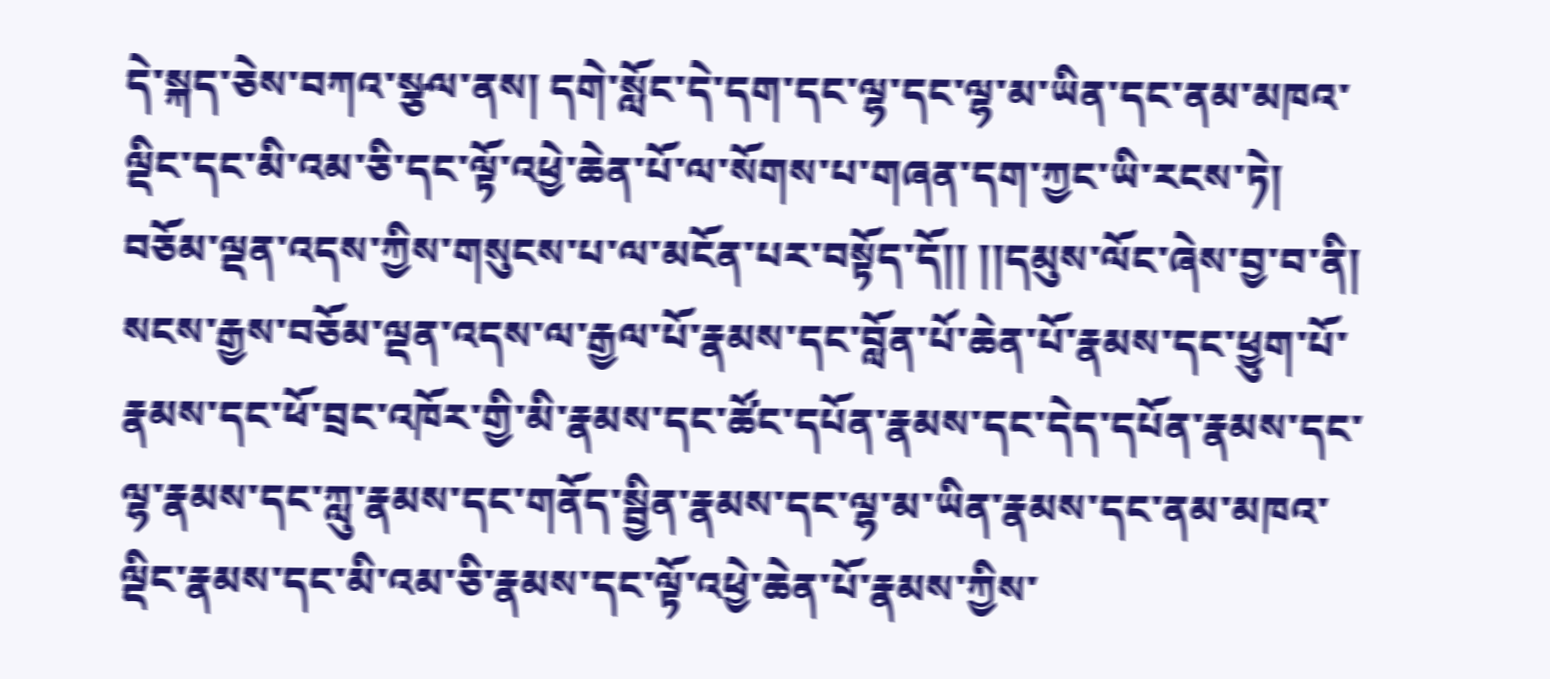དེ་སྐད་ཅེས་བཀའ་སྩལ་ནས། དགེ་སློང་དེ་དག་དང་ལྷ་དང་ལྷ་མ་ཡིན་དང་ནམ་མཁའ་ལྡིང་དང་མི་འམ་ཅི་དང་ལྟོ་འཕྱེ་ཆེན་པོ་ལ་སོགས་པ་གཞན་དག་ཀྱང་ཡི་རངས་ཏེ། བཅོམ་ལྡན་འདས་ཀྱིས་གསུངས་པ་ལ་མངོན་པར་བསྟོད་དོ།། །།དམུས་ལོང་ཞེས་བྱ་བ་ནི། སངས་རྒྱས་བཅོམ་ལྡན་འདས་ལ་རྒྱལ་པོ་རྣམས་དང་བློན་པོ་ཆེན་པོ་རྣམས་དང་ཕྱུག་པོ་རྣམས་དང་ཕོ་བྲང་འཁོར་གྱི་མི་རྣམས་དང་ཚོང་དཔོན་རྣམས་དང་དེད་དཔོན་རྣམས་དང་ལྷ་རྣམས་དང་ཀླུ་རྣམས་དང་གནོད་སྦྱིན་རྣམས་དང་ལྷ་མ་ཡིན་རྣམས་དང་ནམ་མཁའ་ལྡིང་རྣམས་དང་མི་འམ་ཅི་རྣམས་དང་ལྟོ་འཕྱེ་ཆེན་པོ་རྣམས་ཀྱིས་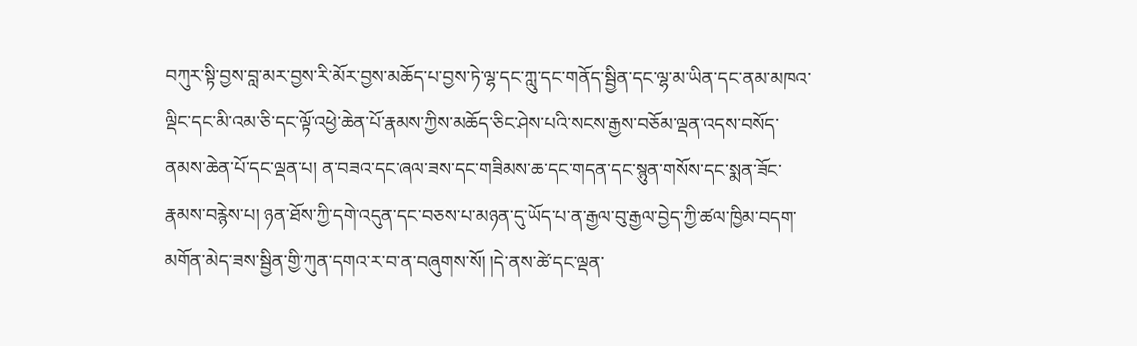བཀུར་སྟི་བྱས་བླ་མར་བྱས་རི་མོར་བྱས་མཆོད་པ་བྱས་ཏེ་ལྷ་དང་ཀླུ་དང་གནོད་སྦྱིན་དང་ལྷ་མ་ཡིན་དང་ནམ་མཁའ་ལྡིང་དང་མི་འམ་ཅི་དང་ལྟོ་འཕྱེ་ཆེན་པོ་རྣམས་ཀྱིས་མཆོད་ཅིང་ཤེས་པའི་སངས་རྒྱས་བཅོམ་ལྡན་འདས་བསོད་ནམས་ཆེན་པོ་དང་ལྡན་པ། ན་བཟའ་དང་ཞལ་ཟས་དང་གཟིམས་ཆ་དང་གདན་དང་སྙུན་གསོས་དང་སྨན་ཟོང་རྣམས་བརྙེས་པ། ཉན་ཐོས་ཀྱི་དགེ་འདུན་དང་བཅས་པ་མཉན་དུ་ཡོད་པ་ན་རྒྱལ་བུ་རྒྱལ་བྱེད་ཀྱི་ཚལ་ཁྱིམ་བདག་མགོན་མེད་ཟས་སྦྱིན་གྱི་ཀུན་དགའ་ར་བ་ན་བཞུགས་སོ། །དེ་ནས་ཚེ་དང་ལྡན་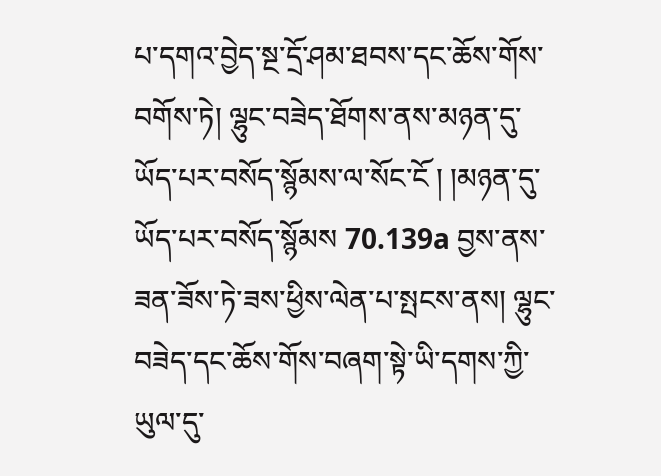པ་དགའ་བྱེད་སྔ་དྲོ་ཤམ་ཐབས་དང་ཆོས་གོས་བགོས་ཏེ། ལྷུང་བཟེད་ཐོགས་ནས་མཉན་དུ་ཡོད་པར་བསོད་སྙོམས་ལ་སོང་ངོ ། །མཉན་དུ་ཡོད་པར་བསོད་སྙོམས 70.139a བྱས་ནས་ཟན་ཟོས་ཏེ་ཟས་ཕྱིས་ལེན་པ་སྤངས་ནས། ལྷུང་བཟེད་དང་ཆོས་གོས་བཞག་སྟེ་ཡི་དགས་ཀྱི་ཡུལ་དུ་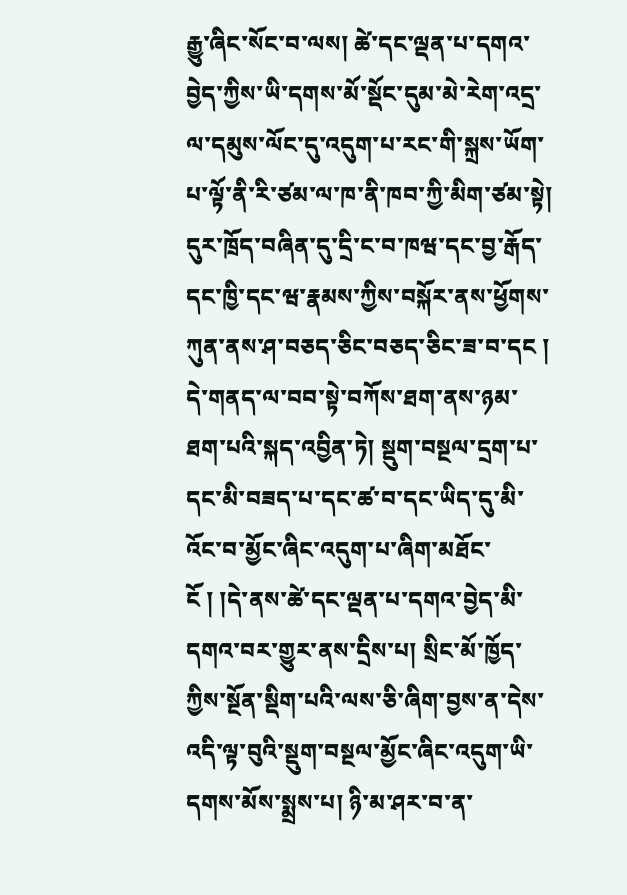རྒྱུ་ཞིང་སོང་བ་ལས། ཚེ་དང་ལྡན་པ་དགའ་བྱེད་ཀྱིས་ཡི་དགས་མོ་སྡོང་དུམ་མེ་རེག་འདྲ་ལ་དམུས་ལོང་དུ་འདུག་པ་རང་གི་སྐྲས་ཡོག་པ་ལྟོ་ནི་རི་ཙམ་ལ་ཁ་ནི་ཁབ་ཀྱི་མིག་ཙམ་སྟེ། དུར་ཁྲོད་བཞིན་དུ་དྲི་ང་བ་ཁཝ་དང་བྱ་རྒོད་དང་ཁྱི་དང་ཝ་རྣམས་ཀྱིས་བསྐོར་ནས་ཕྱོགས་ཀུན་ནས་ཤ་བཅད་ཅིང་བཅད་ཅིང་ཟ་བ་དང ། དེ་གནད་ལ་བབ་སྟེ་བཀོས་ཐག་ནས་ཉམ་ཐག་པའི་སྐད་འབྱིན་ཏེ། སྡུག་བསྔལ་དྲག་པ་དང་མི་བཟད་པ་དང་ཚ་བ་དང་ཡིད་དུ་མི་འོང་བ་མྱོང་ཞིང་འདུག་པ་ཞིག་མཐོང་ངོ ། །དེ་ནས་ཚེ་དང་ལྡན་པ་དགའ་བྱེད་མི་དགའ་བར་གྱུར་ནས་དྲིས་པ། སྲིང་མོ་ཁྱོད་ཀྱིས་སྔོན་སྡིག་པའི་ལས་ཅི་ཞིག་བྱས་ན་དེས་འདི་ལྟ་བུའི་སྡུག་བསྔལ་མྱོང་ཞིང་འདུག་ཡི་དགས་མོས་སྨྲས་པ། ཉི་མ་ཤར་བ་ན་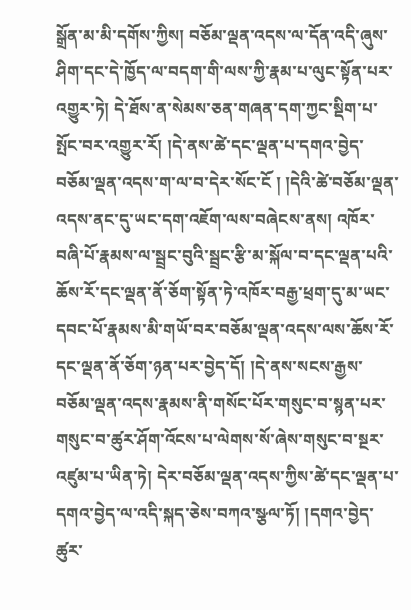སྒྲོན་མ་མི་དགོས་ཀྱིས། བཅོམ་ལྡན་འདས་ལ་དོན་འདི་ཞུས་ཤིག་དང་དེ་ཁྱོད་ལ་བདག་གི་ལས་ཀྱི་རྣམ་པ་ལུང་སྟོན་པར་འགྱུར་ཏེ། དེ་ཐོས་ན་སེམས་ཅན་གཞན་དག་ཀྱང་སྡིག་པ་སྤོང་བར་འགྱུར་རོ། །དེ་ནས་ཚེ་དང་ལྡན་པ་དགའ་བྱེད་བཅོམ་ལྡན་འདས་ག་ལ་བ་དེར་སོང་ངོ ། །དེའི་ཚེ་བཅོམ་ལྡན་འདས་ནང་དུ་ཡང་དག་འཇོག་ལས་བཞེངས་ནས། འཁོར་བཞི་པོ་རྣམས་ལ་སྦྲང་བུའི་སྦྲང་རྩི་མ་སྐོལ་བ་དང་ལྡན་པའི་ཆོས་རོ་དང་ལྡན་ནོ་ཅོག་སྟོན་ཏེ་འཁོར་བརྒྱ་ཕྲག་དུ་མ་ཡང་དབང་པོ་རྣམས་མི་གཡོ་བར་བཅོམ་ལྡན་འདས་ལས་ཆོས་རོ་དང་ལྡན་ནོ་ཅོག་ཉན་པར་བྱེད་དོ། །དེ་ནས་སངས་རྒྱས་བཅོམ་ལྡན་འདས་རྣམས་ནི་གསོང་པོར་གསུང་བ་སྙན་པར་གསུང་བ་ཚུར་ཤོག་འོངས་པ་ལེགས་སོ་ཞེས་གསུང་བ་སྔར་འཛུམ་པ་ཡིན་ཏེ། དེར་བཅོམ་ལྡན་འདས་ཀྱིས་ཚེ་དང་ལྡན་པ་དགའ་བྱེད་ལ་འདི་སྐད་ཅེས་བཀའ་སྩལ་ཏོ། །དགའ་བྱེད་ཚུར་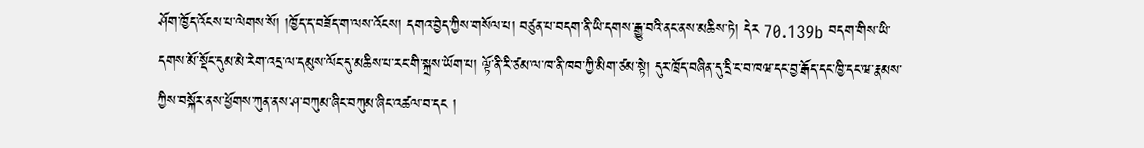ཤོག་ཁྱོད་འོངས་པ་ལེགས་སོ། །ཁྱོད་ད་བཟོད་ག་ལས་འོངས། དགའ་བྱེད་ཀྱིས་གསོལ་པ། བཙུན་པ་བདག་ནི་ཡི་དགས་རྒྱུ་བའི་ནང་ནས་མཆིས་ཏེ། དེར 70.139b བདག་གིས་ཡི་དགས་མོ་སྡོང་དུམ་མེ་རེག་འདྲ་ལ་དམུས་ལོང་དུ་མཆིས་པ་རང་གི་སྐྲས་ཡོག་པ། ལྟོ་ནི་རི་ཙམ་ལ་ཁ་ནི་ཁབ་ཀྱི་མིག་ཙམ་སྟེ། དུར་ཁྲོད་བཞིན་དུ་དྲི་ང་བ་ཁཝ་དང་བྱ་རྒོད་དང་ཁྱི་དང་ཝ་རྣམས་ཀྱིས་བསྐོར་ནས་ཕྱོགས་ཀུན་ནས་ཤ་བཀུམ་ཞིང་བཀུམ་ཞིང་འཚལ་བ་དང །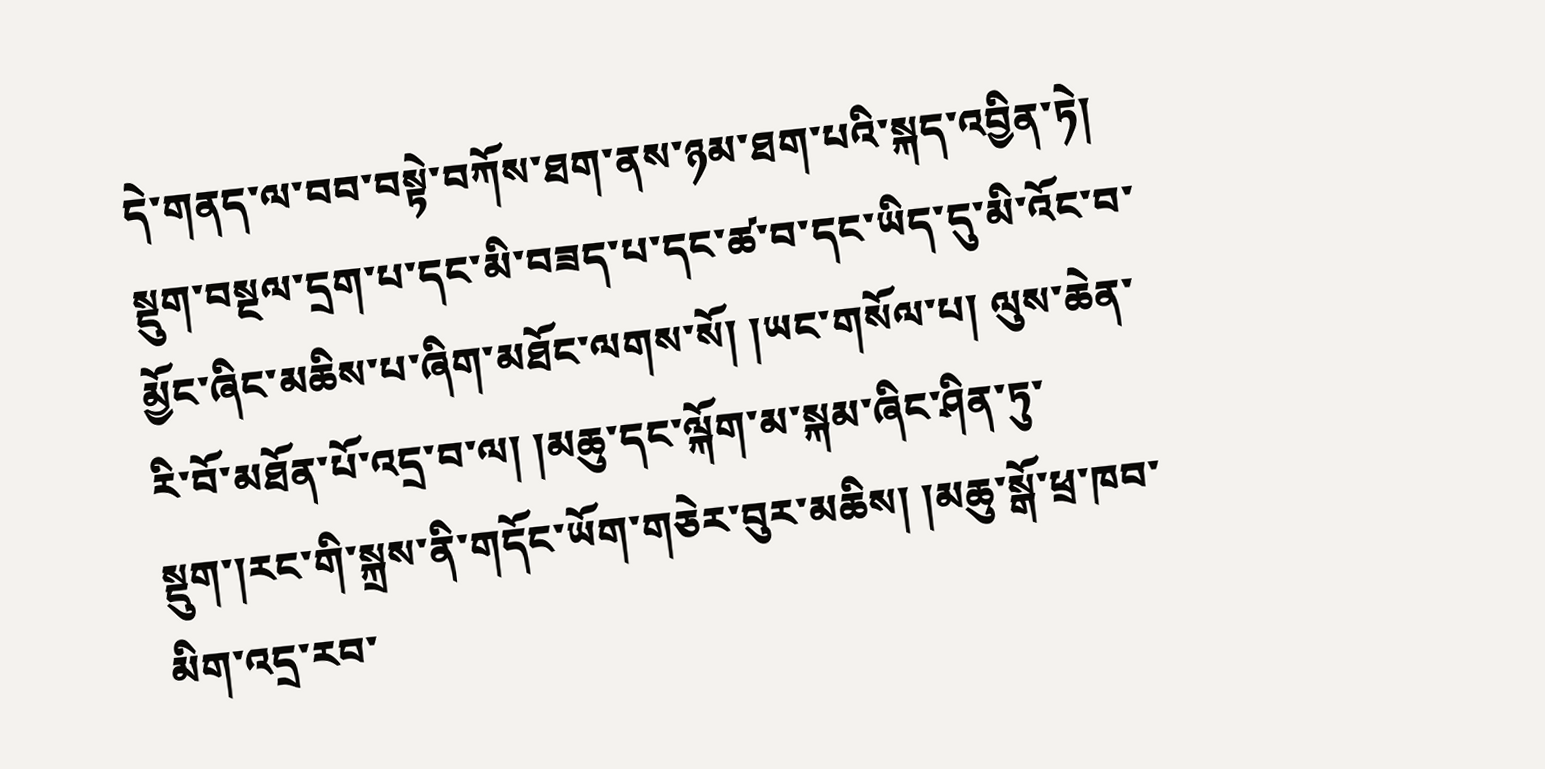དེ་གནད་ལ་བབ་བསྟེ་བཀོས་ཐག་ནས་ཉམ་ཐག་པའི་སྐད་འབྱིན་ཏེ། སྡུག་བསྔལ་དྲག་པ་དང་མི་བཟད་པ་དང་ཚ་བ་དང་ཡིད་དུ་མི་འོང་བ་མྱོང་ཞིང་མཆིས་པ་ཞིག་མཐོང་ལགས་སོ། །ཡང་གསོལ་པ། ལུས་ཆེན་རི་བོ་མཐོན་པོ་འདྲ་བ་ལ། །མཆུ་དང་ལྐོག་མ་སྐམ་ཞིང་ཤིན་ཏུ་སྡུག་།རང་གི་སྐྲས་ནི་གདོང་ཡོག་གཅེར་བུར་མཆིས། །མཆུ་སྒོ་ཕྲ་ཁབ་མིག་འདྲ་རབ་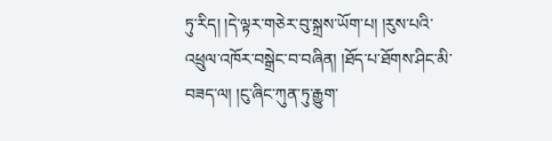ཏུ་རིད། །དེ་ལྟར་གཅེར་བུ་སྐྲས་ཡོག་པ། །རུས་པའི་འཕྲུལ་འཁོར་བསྒྲེང་བ་བཞིན། །ཐོད་པ་ཐོགས་ཤིང་མི་བཟད་ལ། །ངུ་ཞིང་ཀུན་ཏུ་རྒྱུག་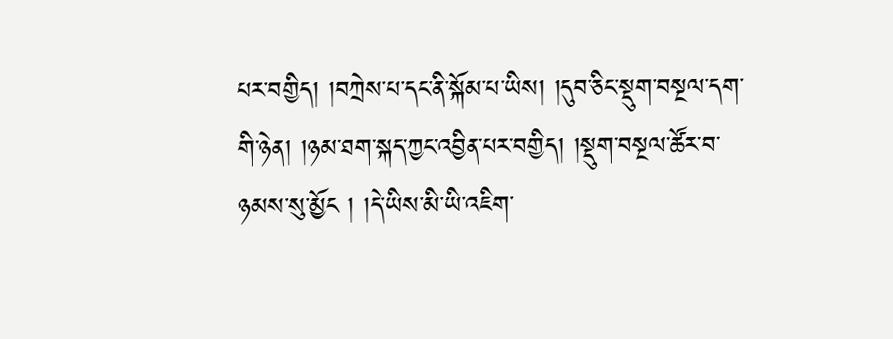པར་བགྱིད། །བཀྲེས་པ་དང་ནི་སྐོམ་པ་ཡིས། །དུབ་ཅིང་སྡུག་བསྔལ་དག་གི་ཉེན། །ཉམ་ཐག་སྐད་ཀྱང་འབྱིན་པར་བགྱིད། །སྡུག་བསྔལ་ཚོར་བ་ཉམས་སུ་མྱོང ། །དེ་ཡིས་མི་ཡི་འཇིག་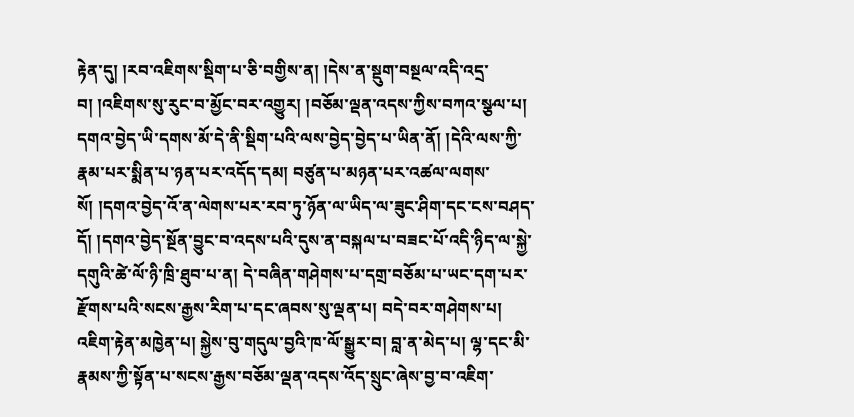རྟེན་དུ། །རབ་འཇིགས་སྡིག་པ་ཅི་བགྱིས་ན། །དེས་ན་སྡུག་བསྔལ་འདི་འདྲ་བ། །འཇིགས་སུ་རུང་བ་མྱོང་བར་འགྱུར། །བཅོམ་ལྡན་འདས་ཀྱིས་བཀའ་སྩལ་པ། དགའ་བྱེད་ཡི་དགས་མོ་དེ་ནི་སྡིག་པའི་ལས་བྱེད་བྱེད་པ་ཡིན་ནོ། །དེའི་ལས་ཀྱི་རྣམ་པར་སྨིན་པ་ཉན་པར་འདོད་དམ། བཙུན་པ་མཉན་པར་འཚལ་ལགས་སོ། །དགའ་བྱེད་འོ་ན་ལེགས་པར་རབ་ཏུ་ཉོན་ལ་ཡིད་ལ་ཟུང་ཤིག་དང་ངས་བཤད་དོ། །དགའ་བྱེད་སྔོན་བྱུང་བ་འདས་པའི་དུས་ན་བསྐལ་པ་བཟང་པོ་འདི་ཉིད་ལ་སྐྱེ་དགུའི་ཚེ་ལོ་ཉི་ཁྲི་ཐུབ་པ་ན། དེ་བཞིན་གཤེགས་པ་དགྲ་བཅོམ་པ་ཡང་དག་པར་རྫོགས་པའི་སངས་རྒྱས་རིག་པ་དང་ཞབས་སུ་ལྡན་པ། བདེ་བར་གཤེགས་པ། འཇིག་རྟེན་མཁྱེན་པ། སྐྱེས་བུ་གདུལ་བྱའི་ཁ་ལོ་སྒྱུར་བ། བླ་ན་མེད་པ། ལྷ་དང་མི་རྣམས་ཀྱི་སྟོན་པ་སངས་རྒྱས་བཅོམ་ལྡན་འདས་འོད་སྲུང་ཞེས་བྱ་བ་འཇིག་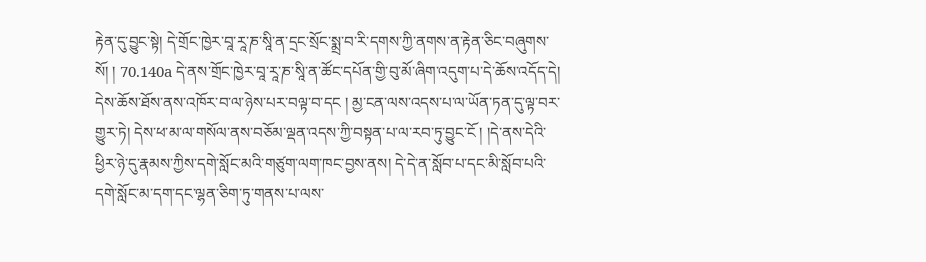རྟེན་དུ་བྱུང་སྟེ། དེ་གྲོང་ཁྱེར་བཱ་རཱ་ཎ་སཱི་ན་དྲང་སྲོང་སྨྲ་བ་རི་དགས་ཀྱི་ནགས་ན་རྟེན་ཅིང་བཞུགས་སོ། ། 70.140a དེ་ནས་གྲོང་ཁྱེར་བཱ་རཱ་ཎ་སཱི་ན་ཚོང་དཔོན་གྱི་བུ་མོ་ཞིག་འདུག་པ་དེ་ཆོས་འདོད་དེ། དེས་ཆོས་ཐོས་ནས་འཁོར་བ་ལ་ཉེས་པར་བལྟ་བ་དང ། མྱ་ངན་ལས་འདས་པ་ལ་ཡོན་ཏན་དུ་ལྟ་བར་གྱུར་ཏེ། དེས་ཕ་མ་ལ་གསོལ་ནས་བཅོམ་ལྡན་འདས་ཀྱི་བསྟན་པ་ལ་རབ་ཏུ་བྱུང་ངོ ། །དེ་ནས་དེའི་ཕྱིར་ཉེ་དུ་རྣམས་ཀྱིས་དགེ་སློང་མའི་གཙུག་ལག་ཁང་བྱས་ནས། དེ་དེ་ན་སློབ་པ་དང་མི་སློབ་པའི་དགེ་སློང་མ་དག་དང་ལྷན་ཅིག་ཏུ་གནས་པ་ལས་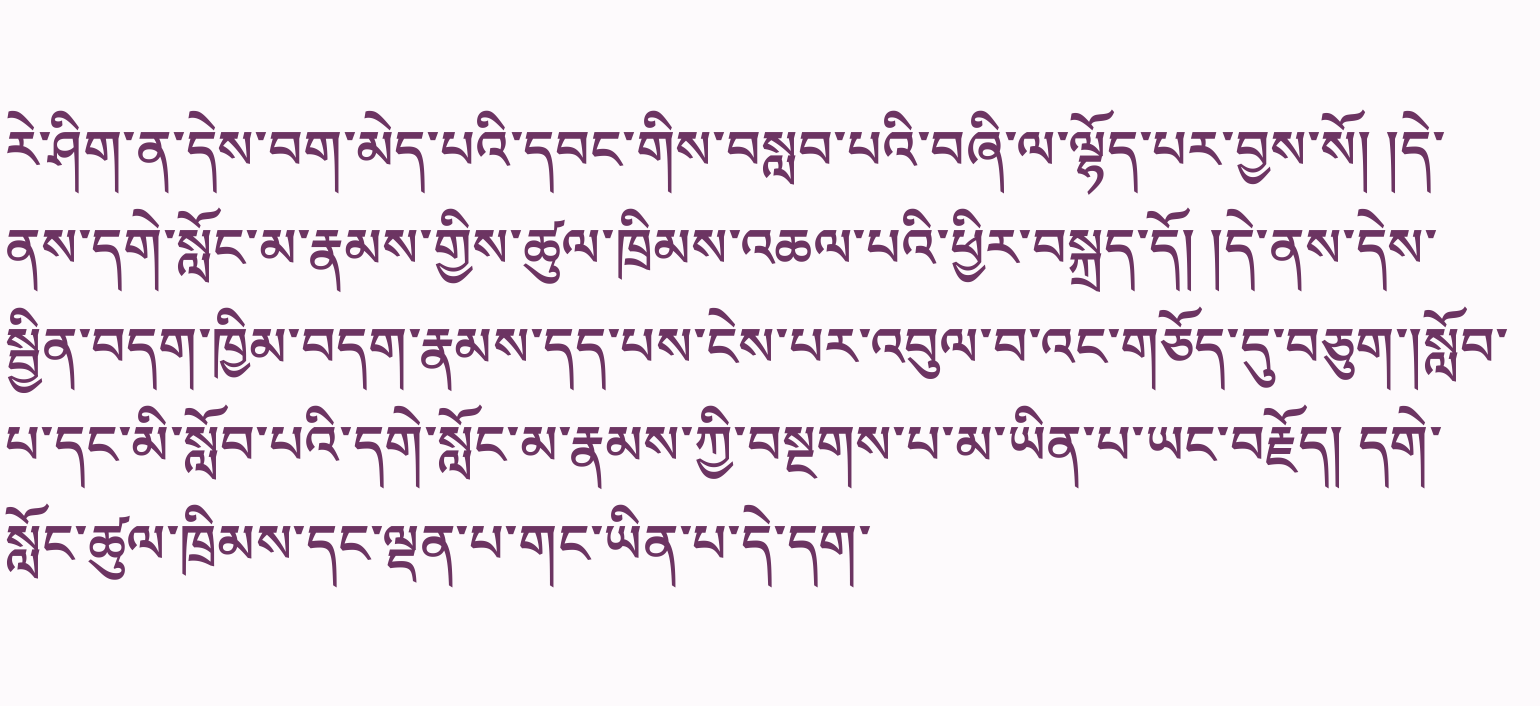རེ་ཤིག་ན་དེས་བག་མེད་པའི་དབང་གིས་བསླབ་པའི་བཞི་ལ་ལྷོད་པར་བྱས་སོ། །དེ་ནས་དགེ་སློང་མ་རྣམས་གྱིས་ཚུལ་ཁྲིམས་འཆལ་པའི་ཕྱིར་བསྐྲད་དོ། །དེ་ནས་དེས་སྦྱིན་བདག་ཁྱིམ་བདག་རྣམས་དད་པས་ངེས་པར་འབུལ་བ་འང་གཅོད་དུ་བཅུག་།སློབ་པ་དང་མི་སློབ་པའི་དགེ་སློང་མ་རྣམས་ཀྱི་བསྔགས་པ་མ་ཡིན་པ་ཡང་བརྗོད། དགེ་སློང་ཚུལ་ཁྲིམས་དང་ལྡན་པ་གང་ཡིན་པ་དེ་དག་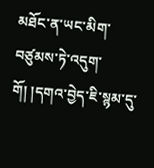མཐོང་ན་ཡང་མིག་བཙུམས་ཏེ་འདུག་གོ། །དགའ་བྱེད་ཇི་སྙམ་དུ་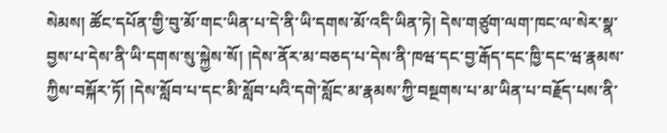སེམས། ཚོང་དཔོན་གྱི་བུ་མོ་གང་ཡིན་པ་དེ་ནི་ཡི་དགས་མོ་འདི་ཡིན་ཏེ། དེས་གཙུག་ལག་ཁང་ལ་སེར་སྣ་བྱས་པ་དེས་ནི་ཡི་དགས་སུ་སྐྱེས་སོ། །དེས་ནོར་མ་བཅད་པ་དེས་ནི་ཁཝ་དང་བྱ་རྒོད་དང་ཁྱི་དང་ཝ་རྣམས་ཀྱིས་བསྐོར་ཏོ། །དེས་སློབ་པ་དང་མི་སློབ་པའི་དགེ་སློང་མ་རྣམས་ཀྱི་བསྔགས་པ་མ་ཡིན་པ་བརྗོད་པས་ནི་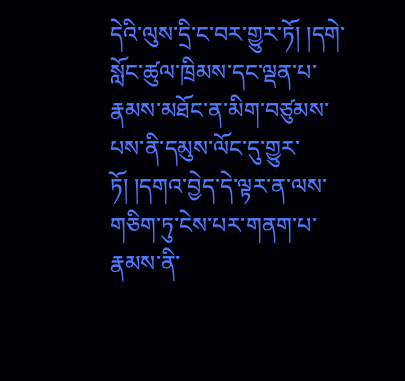དེའི་ལུས་དྲི་ང་བར་གྱུར་ཏོ། །དགེ་སློང་ཚུལ་ཁྲིམས་དང་ལྡན་པ་རྣམས་མཐོང་ན་མིག་བཙུམས་པས་ནི་དམུས་ལོང་དུ་གྱུར་ཏོ། །དགའ་བྱེད་དེ་ལྟར་ན་ལས་གཅིག་ཏུ་ངེས་པར་གནག་པ་རྣམས་ནི་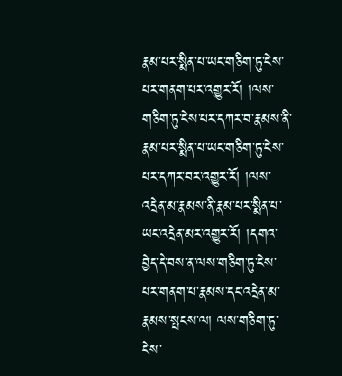རྣམ་པར་སྨིན་པ་ཡང་གཅིག་ཏུ་ངེས་པར་གནག་པར་འགྱུར་རོ། །ལས་གཅིག་ཏུ་ངེས་པར་དཀར་བ་རྣམས་ནི་རྣམ་པར་སྨིན་པ་ཡང་གཅིག་ཏུ་ངེས་པར་དཀར་བར་འགྱུར་རོ། །ལས་འདྲེན་མ་རྣམས་ནི་རྣམ་པར་སྨིན་པ་ཡང་འདྲེན་མར་འགྱུར་རོ། །དགའ་བྱེད་དེ་བས་ན་ལས་གཅིག་ཏུ་ངེས་པར་གནག་པ་རྣམས་དང་འདྲེན་མ་རྣམས་སྤངས་ལ། ལས་གཅིག་ཏུ་ངེས་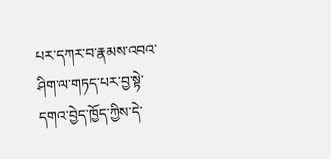པར་དཀར་བ་རྣམས་འབའ་ཤིག་ལ་གཏད་པར་བྱ་སྟེ་དགའ་བྱེད་ཁྱོད་ཀྱིས་དེ་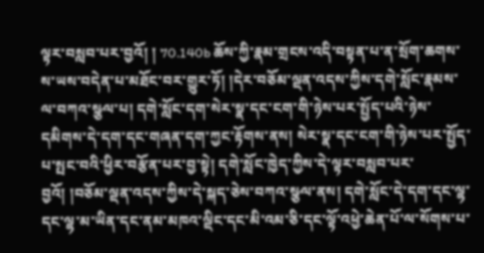ལྟར་བསླབ་པར་བྱའོ། ། 70.140b ཆོས་ཀྱི་རྣམ་གྲངས་འདི་བསྟན་པ་ན་སྲོག་ཆགས་ས་ཡས་བདེན་པ་མཐོང་བར་གྱུར་ཏོ། །དེར་བཅོམ་ལྡན་འདས་ཀྱིས་དགེ་སློང་རྣམས་ལ་བཀའ་སྩལ་པ། དགེ་སློང་དག་སེར་སྣ་དང་ངག་གི་ཉེས་པར་སྤྱོད་པའི་ཉེས་དམིགས་དེ་དག་དང་གཞན་དག་ཀྱང་རྟོགས་ནས། སེར་སྣ་དང་ངག་གི་ཉེས་པར་སྤྱོད་པ་སྤང་བའི་ཕྱིར་བརྩོན་པར་བྱ་སྟེ། དགེ་སློང་ཁྱེད་ཀྱིས་དེ་ལྟར་བསླབ་པར་བྱའོ། །བཅོམ་ལྡན་འདས་ཀྱིས་དེ་སྐད་ཅེས་བཀའ་སྩལ་ནས། དགེ་སློང་དེ་དག་དང་ལྷ་དང་ལྷ་མ་ཡིན་དང་ནམ་མཁའ་ལྡིང་དང་མི་འམ་ཅི་དང་ལྟོ་འཕྱེ་ཆེན་པོ་ལ་སོགས་པ་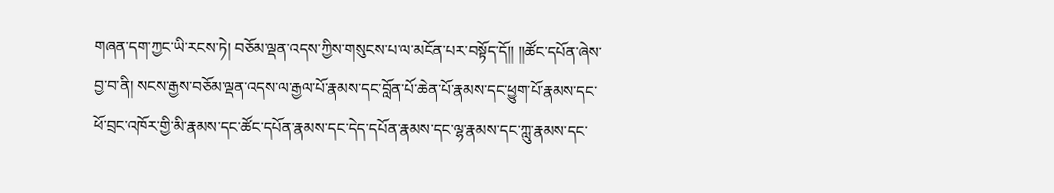གཞན་དག་ཀྱང་ཡི་རངས་ཏེ། བཅོམ་ལྡན་འདས་ཀྱིས་གསུངས་པ་ལ་མངོན་པར་བསྟོད་དོ།། །།ཚོང་དཔོན་ཞེས་བྱ་བ་ནི། སངས་རྒྱས་བཅོམ་ལྡན་འདས་ལ་རྒྱལ་པོ་རྣམས་དང་བློན་པོ་ཆེན་པོ་རྣམས་དང་ཕྱུག་པོ་རྣམས་དང་ཕོ་བྲང་འཁོར་གྱི་མི་རྣམས་དང་ཚོང་དཔོན་རྣམས་དང་དེད་དཔོན་རྣམས་དང་ལྷ་རྣམས་དང་ཀླུ་རྣམས་དང་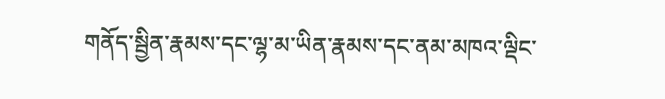གནོད་སྦྱིན་རྣམས་དང་ལྷ་མ་ཡིན་རྣམས་དང་ནམ་མཁའ་ལྡིང་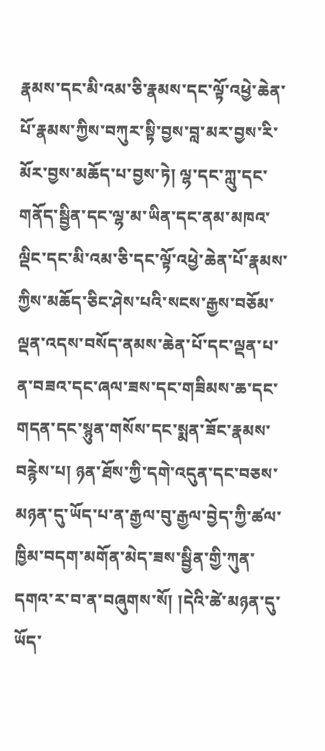རྣམས་དང་མི་འམ་ཅི་རྣམས་དང་ལྟོ་འཕྱེ་ཆེན་པོ་རྣམས་ཀྱིས་བཀུར་སྟི་བྱས་བླ་མར་བྱས་རི་མོར་བྱས་མཆོད་པ་བྱས་ཏེ། ལྷ་དང་ཀླུ་དང་གནོད་སྦྱིན་དང་ལྷ་མ་ཡིན་དང་ནམ་མཁའ་ལྡིང་དང་མི་འམ་ཅི་དང་ལྟོ་འཕྱེ་ཆེན་པོ་རྣམས་ཀྱིས་མཆོད་ཅིང་ཤེས་པའི་སངས་རྒྱས་བཅོམ་ལྡན་འདས་བསོད་ནམས་ཆེན་པོ་དང་ལྡན་པ་ན་བཟའ་དང་ཞལ་ཟས་དང་གཟིམས་ཆ་དང་གདན་དང་སྙུན་གསོས་དང་སྨན་ཟོང་རྣམས་བརྙེས་པ། ཉན་ཐོས་ཀྱི་དགེ་འདུན་དང་བཅས་མཉན་དུ་ཡོད་པ་ན་རྒྱལ་བུ་རྒྱལ་བྱེད་ཀྱི་ཚལ་ཁྱིམ་བདག་མགོན་མེད་ཟས་སྦྱིན་གྱི་ཀུན་དགའ་ར་བ་ན་བཞུགས་སོ། །དེའི་ཚེ་མཉན་དུ་ཡོད་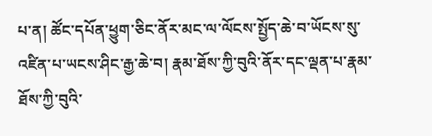པ་ན། ཚོང་དཔོན་ཕྱུག་ཅིང་ནོར་མང་ལ་ལོངས་སྤྱོད་ཆེ་བ་ཡོངས་སུ་འཛིན་པ་ཡངས་ཤིང་རྒྱ་ཆེ་བ། རྣམ་ཐོས་ཀྱི་བུའི་ནོར་དང་ལྡན་པ་རྣམ་ཐོས་ཀྱི་བུའི་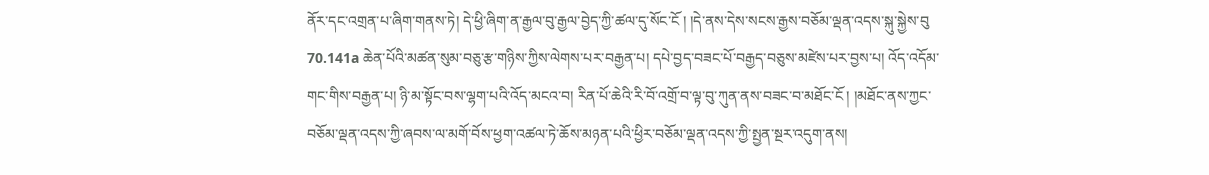ནོར་དང་འགྲན་པ་ཞིག་གནས་ཏེ། དེ་ཕྱི་ཞིག་ན་རྒྱལ་བུ་རྒྱལ་བྱེད་ཀྱི་ཚལ་དུ་སོང་ངོ ། །དེ་ནས་དེས་སངས་རྒྱས་བཅོམ་ལྡན་འདས་སྐུ་སྐྱེས་བུ 70.141a ཆེན་པོའི་མཚན་སུམ་བཅུ་རྩ་གཉིས་ཀྱིས་ལེགས་པར་བརྒྱན་པ། དཔེ་བྱད་བཟང་པོ་བརྒྱད་བཅུས་མཛེས་པར་བྱས་པ། འོད་འདོམ་གང་གིས་བརྒྱན་པ། ཉི་མ་སྟོང་བས་ལྷག་པའི་འོད་མངའ་བ། རིན་པོ་ཆེའི་རི་བོ་འགྲོ་བ་ལྟ་བུ་ཀུན་ནས་བཟང་བ་མཐོང་ངོ ། །མཐོང་ནས་ཀྱང་བཅོམ་ལྡན་འདས་ཀྱི་ཞབས་ལ་མགོ་བོས་ཕྱག་འཚལ་ཏེ་ཆོས་མཉན་པའི་ཕྱིར་བཅོམ་ལྡན་འདས་ཀྱི་སྤྱན་སྔར་འདུག་ནས།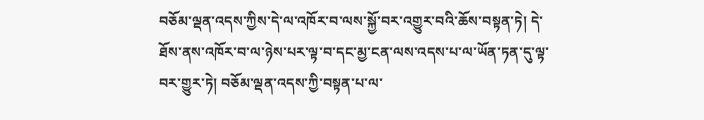བཅོམ་ལྡན་འདས་ཀྱིས་དེ་ལ་འཁོར་བ་ལས་སྐྱོ་བར་འགྱུར་བའི་ཆོས་བསྟན་ཏེ། དེ་ཐོས་ནས་འཁོར་བ་ལ་ཉེས་པར་ལྟ་བ་དང་མྱ་ངན་ལས་འདས་པ་ལ་ཡོན་ཏན་དུ་ལྟ་བར་གྱུར་ཏེ། བཅོམ་ལྡན་འདས་ཀྱི་བསྟན་པ་ལ་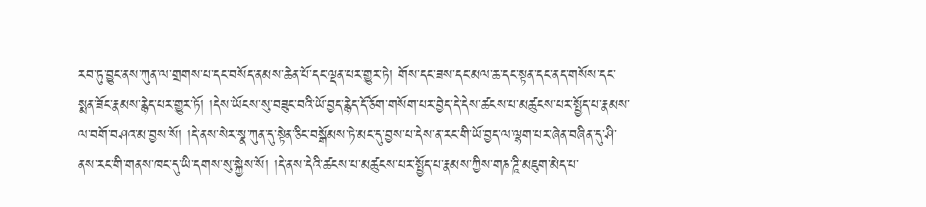རབ་ཏུ་བྱུང་ནས་ཀུན་ལ་གྲགས་པ་དང་བསོད་ནམས་ཆེན་པོ་དང་ལྡན་པར་གྱུར་ཏེ། གོས་དང་ཟས་དང་མལ་ཆ་དང་སྟན་དང་ནད་གསོས་དང་སྨན་ཟོང་རྣམས་རྙེད་པར་གྱུར་ཏོ། །དེས་ཡོངས་སུ་བཟུང་བའི་ཡོ་བྱད་རྙེད་དོ་ཅོག་གསོག་པར་བྱེད་དེ་དེས་ཚངས་པ་མཚུངས་པར་སྤྱོད་པ་རྣམས་ལ་བགོ་བཤའ་མ་བྱས་སོ། །དེ་ནས་སེར་སྣ་ཀུན་དུ་སྟེན་ཅིང་བསྒོམས་ཏེ་མང་དུ་བྱས་པ་དེས་ན་རང་གི་ཡོ་བྱད་ལ་ལྷག་པར་ཞེན་བཞིན་དུ་ཤི་ནས་རང་གི་གནས་ཁང་དུ་ཡི་དགས་སུ་སྐྱེས་སོ། །དེ་ནས་དེའི་ཚངས་པ་མཚུངས་པར་སྤྱོད་པ་རྣམས་ཀྱིས་གཎ་ཌཱི་མཇུག་མེད་པ་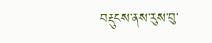བརྡུངས་ནས་རུས་བུ་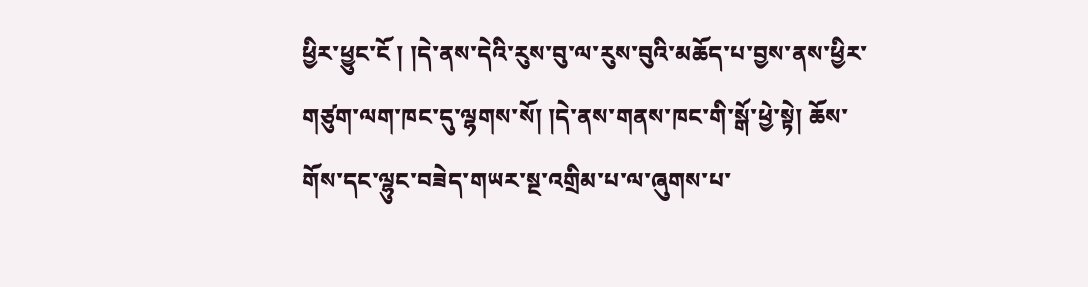ཕྱིར་ཕྱུང་ངོ ། །དེ་ནས་དེའི་རུས་བུ་ལ་རུས་བུའི་མཆོད་པ་བྱས་ནས་ཕྱིར་གཙུག་ལག་ཁང་དུ་ལྷགས་སོ། །དེ་ནས་གནས་ཁང་གི་སྒོ་ཕྱེ་སྟེ། ཆོས་གོས་དང་ལྷུང་བཟེད་གཡར་སྔ་འགྲིམ་པ་ལ་ཞུགས་པ་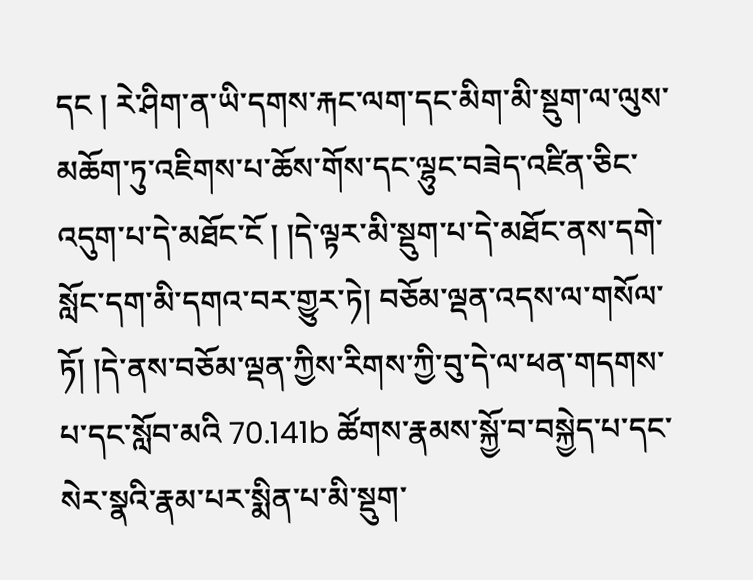དང ། རེ་ཤིག་ན་ཡི་དགས་རྐང་ལག་དང་མིག་མི་སྡུག་ལ་ལུས་མཆོག་ཏུ་འཇིགས་པ་ཆོས་གོས་དང་ལྷུང་བཟེད་འཛིན་ཅིང་འདུག་པ་དེ་མཐོང་ངོ ། །དེ་ལྟར་མི་སྡུག་པ་དེ་མཐོང་ནས་དགེ་སློང་དག་མི་དགའ་བར་གྱུར་ཏེ། བཅོམ་ལྡན་འདས་ལ་གསོལ་ཏོ། །དེ་ནས་བཅོམ་ལྡན་ཀྱིས་རིགས་ཀྱི་བུ་དེ་ལ་ཕན་གདགས་པ་དང་སློབ་མའི 70.141b ཚོགས་རྣམས་སྐྱོ་བ་བསྐྱེད་པ་དང་སེར་སྣའི་རྣམ་པར་སྨིན་པ་མི་སྡུག་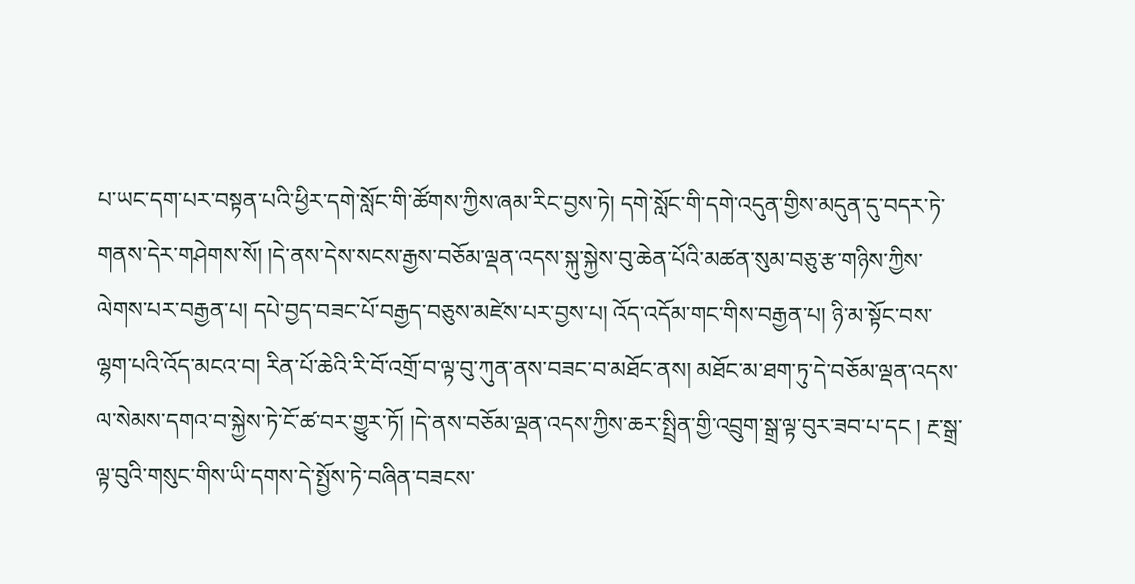པ་ཡང་དག་པར་བསྟན་པའི་ཕྱིར་དགེ་སློང་གི་ཚོགས་ཀྱིས་ཞམ་རིང་བྱས་ཏེ། དགེ་སློང་གི་དགེ་འདུན་གྱིས་མདུན་དུ་བདར་ཏེ་གནས་དེར་གཤེགས་སོ། །དེ་ནས་དེས་སངས་རྒྱས་བཅོམ་ལྡན་འདས་སྐུ་སྐྱེས་བུ་ཆེན་པོའི་མཚན་སུམ་བཅུ་རྩ་གཉིས་ཀྱིས་ལེགས་པར་བརྒྱན་པ། དཔེ་བྱད་བཟང་པོ་བརྒྱད་བཅུས་མཛེས་པར་བྱས་པ། འོད་འདོམ་གང་གིས་བརྒྱན་པ། ཉི་མ་སྟོང་བས་ལྷག་པའི་འོད་མངའ་བ། རིན་པོ་ཆེའི་རི་བོ་འགྲོ་བ་ལྟ་བུ་ཀུན་ནས་བཟང་བ་མཐོང་ནས། མཐོང་མ་ཐག་ཏུ་དེ་བཅོམ་ལྡན་འདས་ལ་སེམས་དགའ་བ་སྐྱེས་ཏེ་ངོ་ཚ་བར་གྱུར་ཏོ། །དེ་ནས་བཅོམ་ལྡན་འདས་ཀྱིས་ཆར་སྤྲིན་གྱི་འབྲུག་སྒྲ་ལྟ་བུར་ཟབ་པ་དང ། རྔ་སྒྲ་ལྟ་བུའི་གསུང་གིས་ཡི་དགས་དེ་སྤྱོས་ཏེ་བཞིན་བཟངས་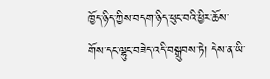ཁྱོད་ཉིད་ཀྱིས་བདག་ཉིད་ཕུང་བའི་ཕྱིར་ཆོས་གོས་དང་ལྷུང་བཟེད་འདི་བསྒྲུབས་ཏེ། དེས་ན་ཡི་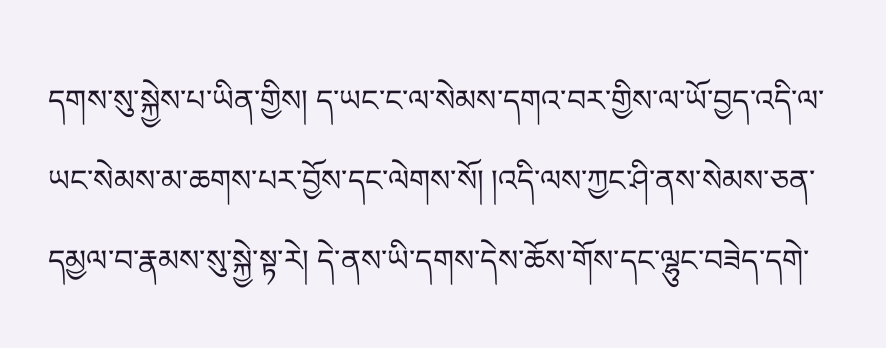དགས་སུ་སྐྱེས་པ་ཡིན་གྱིས། ད་ཡང་ང་ལ་སེམས་དགའ་བར་གྱིས་ལ་ཡོ་བྱད་འདི་ལ་ཡང་སེམས་མ་ཆགས་པར་བྱོས་དང་ལེགས་སོ། །འདི་ལས་ཀྱང་ཤི་ནས་སེམས་ཅན་དམྱལ་བ་རྣམས་སུ་སྐྱེ་སྟ་རེ། དེ་ནས་ཡི་དགས་དེས་ཆོས་གོས་དང་ལྷུང་བཟེད་དགེ་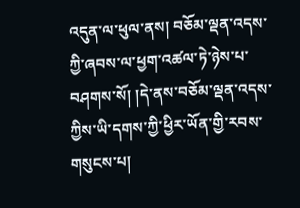འདུན་ལ་ཕུལ་ནས། བཅོམ་ལྡན་འདས་ཀྱི་ཞབས་ལ་ཕྱག་འཚལ་ཏེ་ཉེས་པ་བཤགས་སོ། །དེ་ནས་བཅོམ་ལྡན་འདས་ཀྱིས་ཡི་དགས་ཀྱི་ཕྱིར་ཡོན་གྱི་རབས་གསུངས་པ།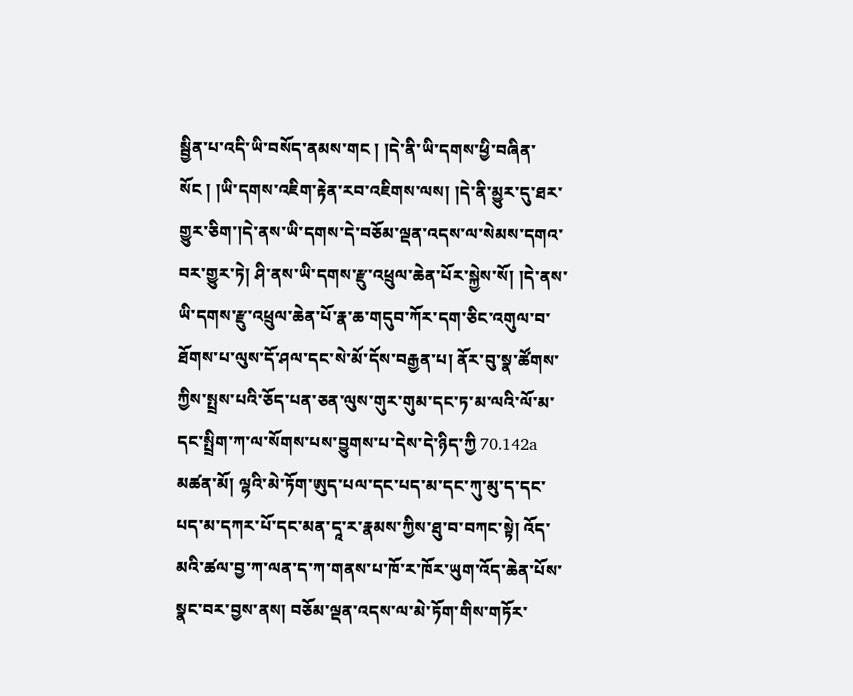སྦྱིན་པ་འདི་ཡི་བསོད་ནམས་གང ། །དེ་ནི་ཡི་དགས་ཕྱི་བཞིན་སོང ། །ཡི་དགས་འཇིག་རྟེན་རབ་འཇིགས་ལས། །དེ་ནི་མྱུར་དུ་ཐར་གྱུར་ཅིག་།དེ་ནས་ཡི་དགས་དེ་བཅོམ་ལྡན་འདས་ལ་སེམས་དགའ་བར་གྱུར་ཏེ། ཤི་ནས་ཡི་དགས་རྫུ་འཕྲུལ་ཆེན་པོར་སྐྱེས་སོ། །དེ་ནས་ཡི་དགས་རྫུ་འཕྲུལ་ཆེན་པོ་རྣ་ཆ་གདུབ་ཀོར་དག་ཅིང་འགུལ་བ་ཐོགས་པ་ལུས་དོ་ཤལ་དང་སེ་མོ་དོས་བརྒྱན་པ། ནོར་བུ་སྣ་ཚོགས་ཀྱིས་སྤྲས་པའི་ཅོད་པན་ཅན་ལུས་གུར་གུམ་དང་ཏ་མ་ལའི་ལོ་མ་དང་སྤྲིག་ཀ་ལ་སོགས་པས་བྱུགས་པ་དེས་དེ་ཉིད་ཀྱི 70.142a མཚན་མོ། ལྷའི་མེ་ཏོག་ཨུད་པལ་དང་པད་མ་དང་ཀུ་མུ་ད་དང་པད་མ་དཀར་པོ་དང་མན་དཱ་ར་རྣམས་ཀྱིས་ཐུ་བ་བཀང་སྟེ། འོད་མའི་ཚལ་བྱ་ཀ་ལན་ད་ཀ་གནས་པ་ཁོ་ར་ཁོར་ཡུག་འོད་ཆེན་པོས་སྣང་བར་བྱས་ནས། བཅོམ་ལྡན་འདས་ལ་མེ་ཏོག་གིས་གཏོར་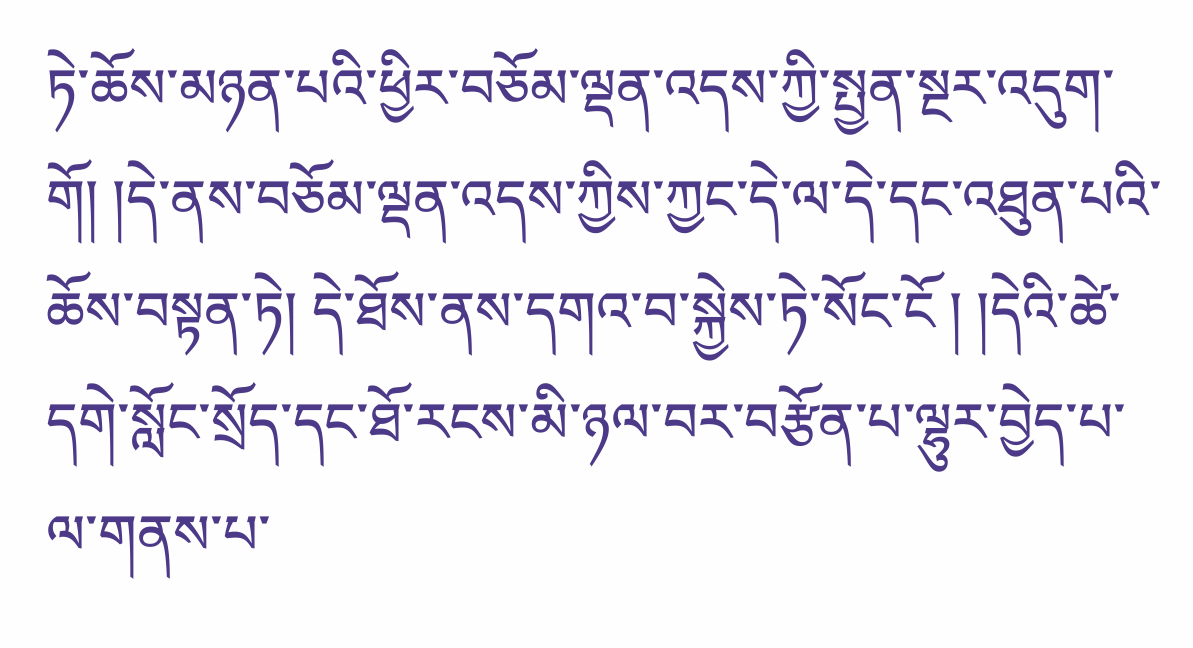ཏེ་ཆོས་མཉན་པའི་ཕྱིར་བཅོམ་ལྡན་འདས་ཀྱི་སྤྱན་སྔར་འདུག་གོ། །དེ་ནས་བཅོམ་ལྡན་འདས་ཀྱིས་ཀྱང་དེ་ལ་དེ་དང་འཐུན་པའི་ཆོས་བསྟན་ཏེ། དེ་ཐོས་ནས་དགའ་བ་སྐྱེས་ཏེ་སོང་ངོ ། །དེའི་ཚེ་དགེ་སློང་སྲོད་དང་ཐོ་རངས་མི་ཉལ་བར་བརྩོན་པ་ལྷུར་བྱེད་པ་ལ་གནས་པ་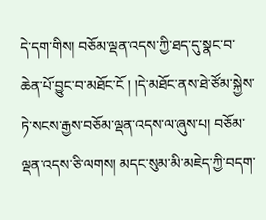དེ་དག་གིས། བཅོམ་ལྡན་འདས་ཀྱི་ཐད་དུ་སྣང་བ་ཆེན་པོ་བྱུང་བ་མཐོང་ངོ ། །དེ་མཐོང་ནས་ཐེ་ཙོམ་སྐྱེས་ཏེ་སངས་རྒྱས་བཅོམ་ལྡན་འདས་ལ་ཞུས་པ། བཅོམ་ལྡན་འདས་ཅི་ལགས། མདང་སུམ་མི་མཇེད་ཀྱི་བདག་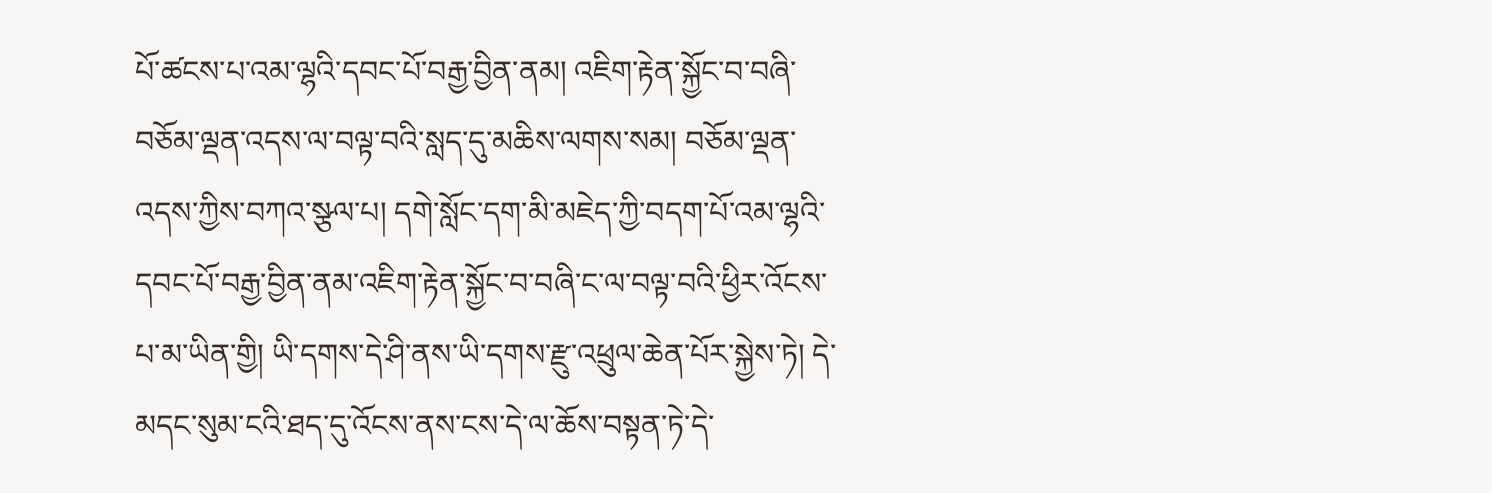པོ་ཚངས་པ་འམ་ལྷའི་དབང་པོ་བརྒྱ་བྱིན་ནམ། འཇིག་རྟེན་སྐྱོང་བ་བཞི་བཅོམ་ལྡན་འདས་ལ་བལྟ་བའི་སླད་དུ་མཆིས་ལགས་སམ། བཅོམ་ལྡན་འདས་ཀྱིས་བཀའ་སྩལ་པ། དགེ་སློང་དག་མི་མཇེད་ཀྱི་བདག་པོ་འམ་ལྷའི་དབང་པོ་བརྒྱ་བྱིན་ནམ་འཇིག་རྟེན་སྐྱོང་བ་བཞི་ང་ལ་བལྟ་བའི་ཕྱིར་འོངས་པ་མ་ཡིན་གྱི། ཡི་དགས་དེ་ཤི་ནས་ཡི་དགས་རྫུ་འཕྲུལ་ཆེན་པོར་སྐྱེས་ཏེ། དེ་མདང་སུམ་ངའི་ཐད་དུ་འོངས་ནས་ངས་དེ་ལ་ཆོས་བསྟན་ཏེ་དེ་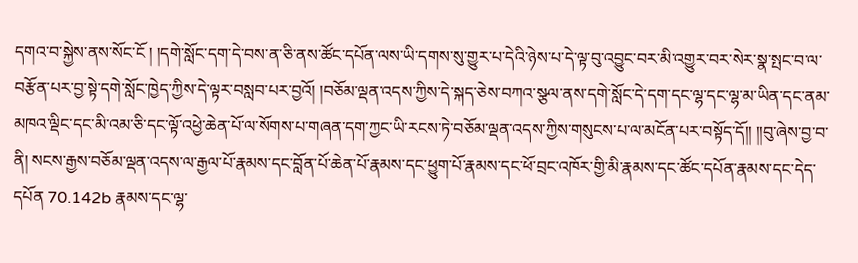དགའ་བ་སྐྱེས་ནས་སོང་ངོ ། །དགེ་སློང་དག་དེ་བས་ན་ཅི་ནས་ཚོང་དཔོན་ལས་ཡི་དགས་སུ་གྱུར་པ་དེའི་ཉེས་པ་དེ་ལྟ་བུ་འབྱུང་བར་མི་འགྱུར་བར་སེར་སྣ་སྤང་བ་ལ་བརྩོན་པར་བྱ་སྟེ་དགེ་སློང་ཁྱེད་ཀྱིས་དེ་ལྟར་བསླབ་པར་བྱའོ། །བཅོམ་ལྡན་འདས་ཀྱིས་དེ་སྐད་ཅེས་བཀའ་སྩལ་ནས་དགེ་སློང་དེ་དག་དང་ལྷ་དང་ལྷ་མ་ཡིན་དང་ནམ་མཁའ་ལྡིང་དང་མི་འམ་ཅི་དང་ལྟོ་འཕྱེ་ཆེན་པོ་ལ་སོགས་པ་གཞན་དག་ཀྱང་ཡི་རངས་ཏེ་བཅོམ་ལྡན་འདས་ཀྱིས་གསུངས་པ་ལ་མངོན་པར་བསྟོད་དོ།། །།བུ་ཞེས་བྱ་བ་ནི། སངས་རྒྱས་བཅོམ་ལྡན་འདས་ལ་རྒྱལ་པོ་རྣམས་དང་བློན་པོ་ཆེན་པོ་རྣམས་དང་ཕྱུག་པོ་རྣམས་དང་ཕོ་བྲང་འཁོར་གྱི་མི་རྣམས་དང་ཚོང་དཔོན་རྣམས་དང་དེད་དཔོན 70.142b རྣམས་དང་ལྷ་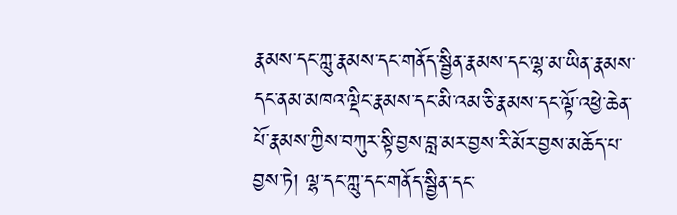རྣམས་དང་ཀླུ་རྣམས་དང་གནོད་སྦྱིན་རྣམས་དང་ལྷ་མ་ཡིན་རྣམས་དང་ནམ་མཁའ་ལྡིང་རྣམས་དང་མི་འམ་ཅི་རྣམས་དང་ལྟོ་འཕྱེ་ཆེན་པོ་རྣམས་ཀྱིས་བཀུར་སྟི་བྱས་བླ་མར་བྱས་རི་མོར་བྱས་མཆོད་པ་བྱས་ཏེ། ལྷ་དང་ཀླུ་དང་གནོད་སྦྱིན་དང་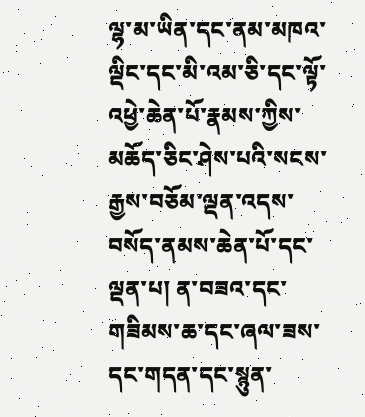ལྷ་མ་ཡིན་དང་ནམ་མཁའ་ལྡིང་དང་མི་འམ་ཅི་དང་ལྟོ་འཕྱེ་ཆེན་པོ་རྣམས་ཀྱིས་མཆོད་ཅིང་ཤེས་པའི་སངས་རྒྱས་བཅོམ་ལྡན་འདས་བསོད་ནམས་ཆེན་པོ་དང་ལྡན་པ། ན་བཟའ་དང་གཟིམས་ཆ་དང་ཞལ་ཟས་དང་གདན་དང་སྙུན་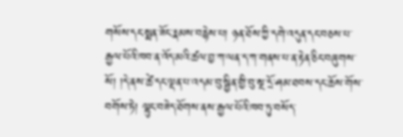གསོས་དང་སྨན་ཟོང་རྣམས་བརྙེས་པ། ཉན་ཐོས་ཀྱི་དགེ་འདུན་དང་བཅས་པ་རྒྱལ་པོའི་ཁབ་ན་འོད་མའི་ཚལ་བྱ་ཀ་ལན་ད་ཀ་གནས་པ་ན་རྟེན་ཅིང་བཞུགས་སོ། །དེ་ནས་ཚེ་དང་ལྡན་པ་འདམ་བུ་སྦྱིན་གྱི་བུ་སྔ་དྲོ་ཤམ་ཐབས་དང་ཆོས་གོས་བགོས་ཏེ། ལྷུང་བཟེད་ཐོགས་ནས་རྒྱལ་པོའི་ཁབ་ཏུ་བསོད་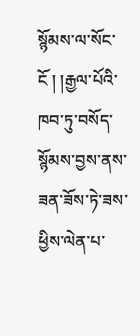སྙོམས་ལ་སོང་ངོ ། །རྒྱལ་པོའི་ཁབ་ཏུ་བསོད་སྙོམས་བྱས་ནས་ཟན་ཟོས་ཏེ་ཟས་ཕྱིས་ལེན་པ་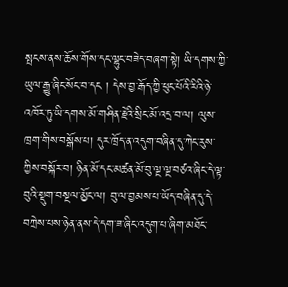སྤངས་ནས་ཆོས་གོས་དང་ལྷུང་བཟེད་བཞག་སྟེ། ཡི་དགས་ཀྱི་ཡུལ་རྒྱུ་ཞིང་སོང་བ་དང ། དེས་བྱ་རྒོད་ཀྱི་ཕུང་པོའི་རིའི་ཉེ་འཁོར་ཏུ་ཡི་དགས་མོ་གཤིན་རྗེའི་སྲིང་མོ་འདྲ་བ་ལ། ལུས་ཁྲག་གིས་བསྒོས་པ། དུར་ཁྲོད་ན་འདུག་བཞིན་དུ་ཀེང་རུས་ཀྱིས་བསྐོར་བ། ཉིན་མོ་དང་མཚན་མོ་བུ་ལྔ་ལྔ་བཙའ་ཞིང་དེ་ལྟ་བུའི་སྡུག་བསྔལ་མྱོང་ལ། བུ་ལ་བྱམས་པ་ཡོད་བཞིན་དུ་དེ་བཀྲེས་པས་ཉེན་ནས་དེ་དག་ཟ་ཞིང་འདུག་པ་ཞིག་མཐོང་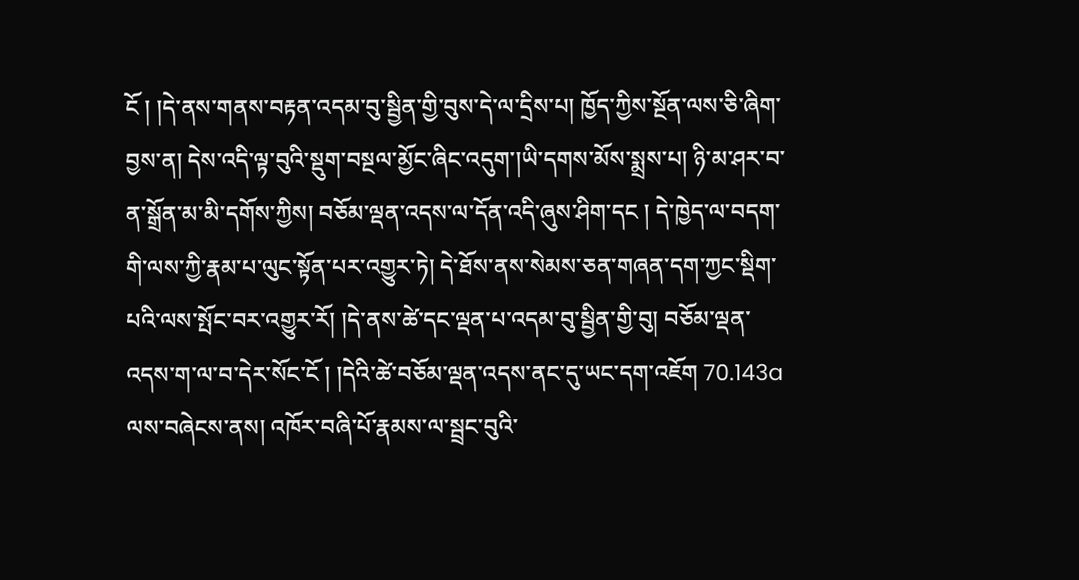ངོ ། །དེ་ནས་གནས་བརྟན་འདམ་བུ་སྦྱིན་གྱི་བུས་དེ་ལ་དྲིས་པ། ཁྱོད་ཀྱིས་སྔོན་ལས་ཅི་ཞིག་བྱས་ན། དེས་འདི་ལྟ་བུའི་སྡུག་བསྔལ་མྱོང་ཞིང་འདུག་།ཡི་དགས་མོས་སྨྲས་པ། ཉི་མ་ཤར་བ་ན་སྒྲོན་མ་མི་དགོས་ཀྱིས། བཅོམ་ལྡན་འདས་ལ་དོན་འདི་ཞུས་ཤིག་དང ། དེ་ཁྱེད་ལ་བདག་གི་ལས་ཀྱི་རྣམ་པ་ལུང་སྟོན་པར་འགྱུར་ཏེ། དེ་ཐོས་ནས་སེམས་ཅན་གཞན་དག་ཀྱང་སྡིག་པའི་ལས་སྤོང་བར་འགྱུར་རོ། །དེ་ནས་ཚེ་དང་ལྡན་པ་འདམ་བུ་སྦྱིན་གྱི་བུ། བཅོམ་ལྡན་འདས་ག་ལ་བ་དེར་སོང་ངོ ། །དེའི་ཚེ་བཅོམ་ལྡན་འདས་ནང་དུ་ཡང་དག་འཇོག 70.143a ལས་བཞེངས་ནས། འཁོར་བཞི་པོ་རྣམས་ལ་སྦྲང་བུའི་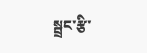སྦྲང་རྩི་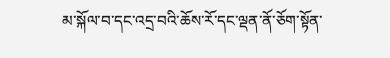མ་སྐོལ་བ་དང་འདྲ་བའི་ཆོས་རོ་དང་ལྡན་ནོ་ཅོག་སྟོན་